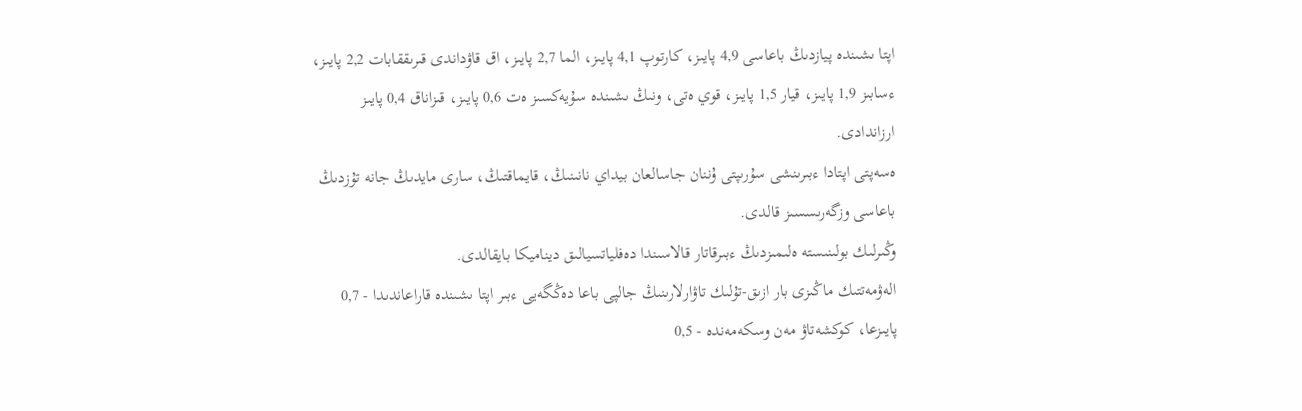اپتا ىشىندە پيازدىڭ باعاسى 4,9 پايىز، كارتوپ 4,1 پايىز، الما 2,7 پايىز، اق قاۋداندى قىرىققابات 2,2 پايىز، ءسابىز 1,9 پايىز، قيار 1,5 پايىز، قوي ەتى، ونىڭ ىشىندە سۇيەكسىز ەت 0,6 پايىز، قىزاناق 0,4 پايىز ارزاندادى.
ەسەپتى اپتادا ءبىرىنشى سۇرىپتى ۇننان جاسالعان بيداي نانىنىڭ، قايماقتىڭ، سارى مايدىڭ جانە تۇزدىڭ باعاسى وزگەرىسسىز قالدى.
وڭىرلىك بولىنىستە ەلىمىزدىڭ ءبىرقاتار قالاسىندا دەفلياتسيالىق ديناميكا بايقالدى.
الەۋمەتتىك ماڭىزى بار ازىق-تۇلىك تاۋارلارىنىڭ جالپى باعا دەڭگەيى ءبىر اپتا ىشىندە قاراعاندىدا - 0,7 پايىزعا، كوكشەتاۋ مەن وسكەمەندە - 0,5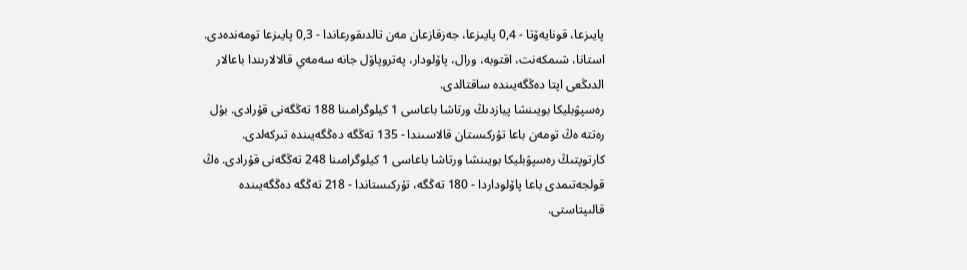پايىزعا، قونايەۆتا - 0,4 پايىزعا، جەزقازعان مەن تالدىقورعاندا - 0,3 پايىزعا تومەندەدى.
استانا، شىمكەنت، اقتوبە، ورال، پاۆلودار، پەتروپاۆل جانە سەمەي قالالارىندا باعالار الدىڭعى اپتا دەڭگەيىندە ساقتالدى.
رەسپۋبليكا بويىنشا پيازدىڭ ورتاشا باعاسى 1 كيلوگرامىنا 188 تەڭگەنى قۇرادى. بۇل رەتتە ەڭ تومەن باعا تۇركىستان قالاسىندا - 135 تەڭگە دەڭگەيىندە تىركەلدى.
كارتوپتىڭ رەسپۋبليكا بويىنشا ورتاشا باعاسى 1 كيلوگرامىنا 248 تەڭگەنى قۇرادى. ەڭ قولجەتىمدى باعا پاۆلوداردا - 180 تەڭگە، تۇركىستاندا - 218 تەڭگە دەڭگەيىندە قالىپتاستى.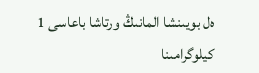ەل بويىنشا المانىڭ ورتاشا باعاسى 1 كيلوگرامىنا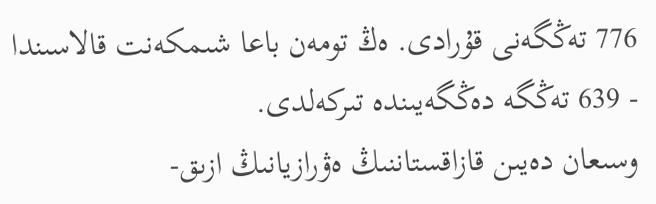776 تەڭگەنى قۇرادى. ەڭ تومەن باعا شىمكەنت قالاسىندا - 639 تەڭگە دەڭگەيىندە تىركەلدى.
وسىعان دەيىن قازاقستاننىڭ ەۋرازيانىڭ ازىق-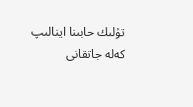تۇلىك حابىنا اينالىپ كەلە جاتقانى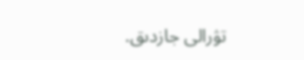تۋرالى جازدىق.